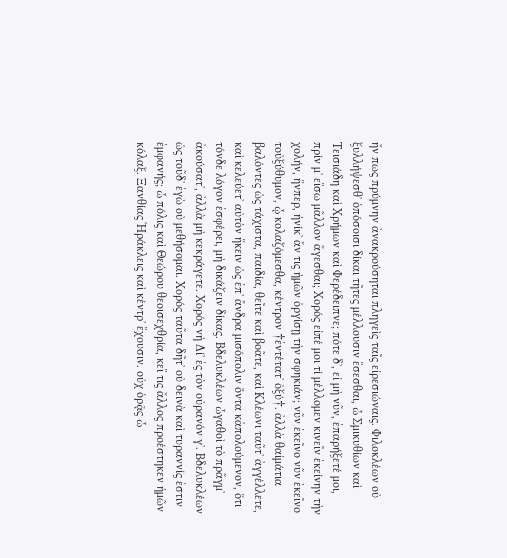ἤν πως πρύμνην ἀνακρούσηται πληγεὶς ταῖς εἰρεσιώναις. Φιλοκλέων οὐ ξυλλήψεσθʼ ὁπόσοισι δίκαι τῆτες μέλλουσιν ἔσεσθαι, ὦ Σμικυθίων καὶ Τεισιάδη καὶ Χρήμων καὶ Φερέδειπνε; πότε δʼ, εἰ μὴ νῦν, ἐπαρήξετέ μοι, πρίν μʼ εἴσω μᾶλλον ἄγεσθαι; Χορός εἰπέ μοι τί μέλλομεν κινεῖν ἐκείνην τὴν χολήν, ἥνπερ, ἡνίκʼ ἄν τις ἡμῶν ὀργίσῃ τὴν σφηκιάν; νῦν ἐκεῖνο νῦν ἐκεῖνο τοὐξύθυμον, ᾧ κολαζόμεσθα, κέντρον †ἐντέτατʼ ὀξύ†. ἀλλὰ θαἰμάτια βαλόντες ὡς τάχιστα, παιδία, θεῖτε καὶ βοᾶτε, καὶ Κλέωνι ταῦτʼ ἀγγέλλετε, καὶ κελεύετʼ αὐτὸν ἥκειν ὡς ἐπʼ ἄνδρα μισόπολιν ὄντα κἀπολούμενον, ὅτι τόνδε λόγον ἐσφέρει, μὴ δικάζειν δίκας. Βδελυκλέων ὦγαθοὶ τὸ πρᾶγμʼ ἀκούσατʼ, ἀλλὰ μὴ κεκράγετε. Χορός νὴ Δίʼ ἐς τὸν οὐρανόν γʼ. Βδελυκλέων ὡς τοῦδʼ ἐγὼ οὐ μεθήσομαι. Χορός ταῦτα δῆτʼ οὐ δεινὰ καὶ τυραννίς ἐστιν ἐμφανής; ὦ πόλις καὶ Θεώρου θεοισεχθρία, κεἴ τις ἄλλος προέστηκεν ἡμῶν κόλαξ. Ξανθίας Ἡράκλεις καὶ κέντρʼ ἔχουσιν. οὐχ ὁρᾷς ὦ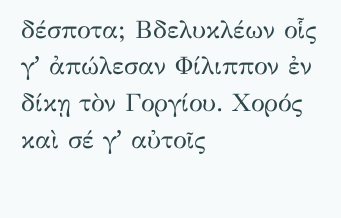δέσποτα; Βδελυκλέων οἷς γʼ ἀπώλεσαν Φίλιππον ἐν δίκῃ τὸν Γοργίου. Χορός καὶ σέ γʼ αὐτοῖς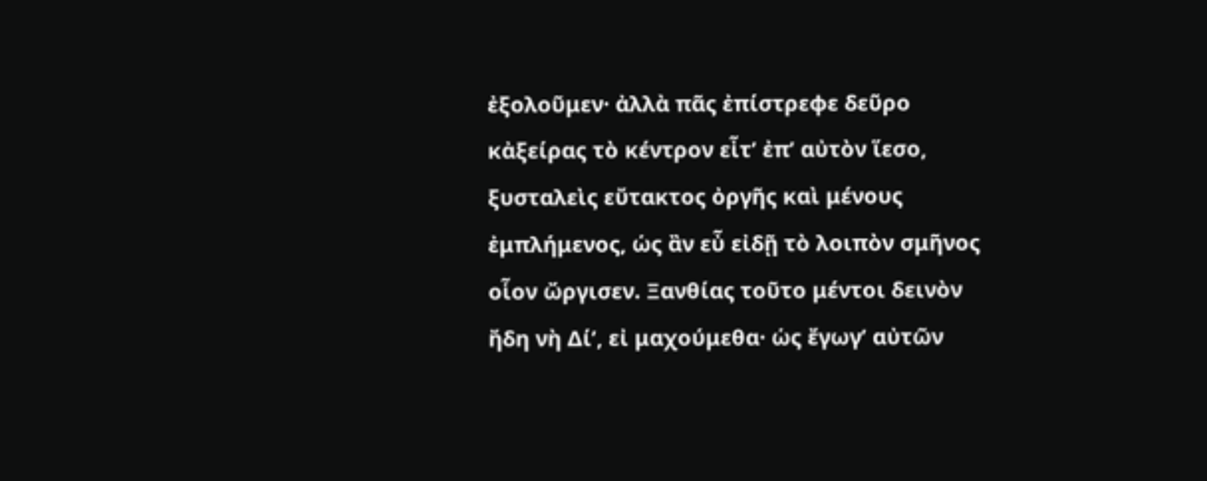ἐξολοῦμεν· ἀλλὰ πᾶς ἐπίστρεφε δεῦρο κἀξείρας τὸ κέντρον εἶτʼ ἐπʼ αὐτὸν ἵεσο, ξυσταλεὶς εὔτακτος ὀργῆς καὶ μένους ἐμπλήμενος, ὡς ἂν εὖ εἰδῇ τὸ λοιπὸν σμῆνος οἷον ὤργισεν. Ξανθίας τοῦτο μέντοι δεινὸν ἤδη νὴ Δίʼ, εἰ μαχούμεθα· ὡς ἔγωγʼ αὐτῶν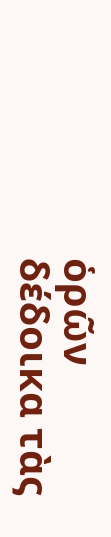ὁρῶν δέδοικα τὰς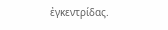ἐγκεντρίδας.